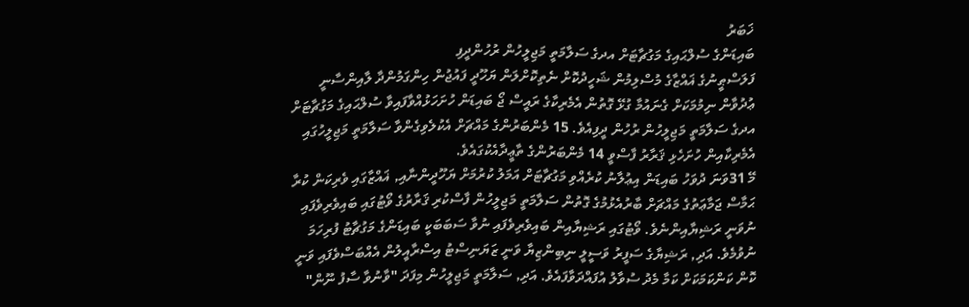ޚަބަރު
ބައިޑަންގެ ސުލްޙައިގެ މަގުޗާޓަށް އދގެ ސަލާމަތީ މަޖިލީހުން ރުހުންދީފި
ފަލަސްޠީނުގެ ޣައްޒާގެ މުސްލިމުން ޝަހީދުކޮށް ނެތިކޮށްލަން ޔަހޫދީ ފައުޖުން ހިންގަމުންދާ ލާއިންސާނީ ޢުދުވާން ނިމުމަކަށް ގެނައުމާ ގުޅޭ ގޮތުން އެމެރިކާގެ ރައީސް ޖޯ ބައިޑަން ހުށަހަޅުއްވާފައިވާ ސުލްޙައިގެ މަގުޗާޓަށް އދގެ ސަލާމަތީ މަޖިލީހުން ރުހުން ދީފިއެވެ. 15 މެންބަރުންގެ މައްޗަށް އެކުލެވިގެންވާ ސަލާމަތީ މަޖިލީހުގައި އެމެރިކާއިން ހުށަހެޅި ޤަރާރު ފާސްވީ 14 މެންބަރުންގެ ތާޢީދާއެކުގައެވެ.
މޭ 31ވަނަ ދުވަހު ބައިޑަން އިޢުލާނު ކުރެއްވި މަގުޗާޓަށް އަމަލު ކުރުމަށް ޔަހޫދީންނާއި, ޣައްޒާގައި ވެރިކަން ކުރާ ޙަމާސް ޖަމާޢަތުގެ މައްޗަށް ބާރުއެޅުމުގެ ގޮތުން ސަލާމަތީ މަޖިލީހުން ފާސްކުރި ޤަރާރުގެ ވޯޓުގައި ބައިވެރިވެފައި ނުވަނީ ރަޝިޔާއިންނެވެ. ވޯޓުގައި ރަޝިޔާއިން ބައިވެރިވެފައި ނުވާ ސަބަބަކީ ބައިޑަންގެ މަގުޗާޓު ފުރިހަމަ ނުވުމެވެ. އަދި, ރަޝިޔާގެ ސަފީރު ވަސީލީ ނިބިންޒިޔާ ވަނީ ޒަޔަނިސްޓު އިސްރާއީލުން އެއްބަސްވެފައި ވަނީ ކޮން ކަންކަމަކަށް ކަމާ މެދު ސުވާލު އުފައްދަވާފައެވެ. އަދި, ސަލާމަތީ މަޖިލީހުން މިފަދަ "ވާނުވާ ސާފު ނޫން"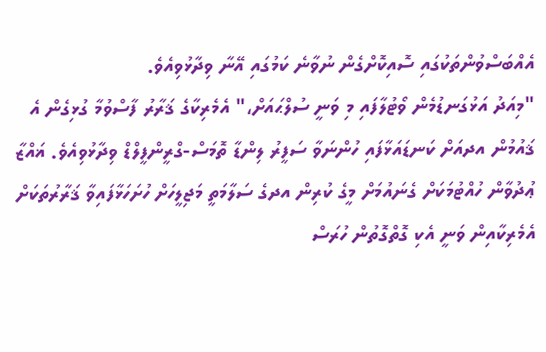އެއްބަސްވުންތަކުގައި ސޮއިކޮށްގެން ނުވާނެ ކަމުގައި އޭނާ ވިދާޅުވިއެވެ.
"މިއަދު އަޅުގަނޑުމެން ވޯޓުލާފައި މި ވަނީ ސުލްޙައަށް،" އެމެރިކާގެ ޤަރާރު ފާސްވުމާ ގުޅިގެން އެ ޤައުމުން އދއަށް ކަނޑައަޅާފައި ހުންނަވާ ސަފީރު ލިންޑާ ތޮމަސް-ގްރީންފީލްޑް ވިދާޅުވިއެވެ. ޣައްޒާ ޢުދުވާން ހުއްޓުމަކަށް ގެނައުމަށް މީގެ ކުރިން އދގެ ސަލާމަތީ މަޖިލީހަށް ހުށަހަޅާފައިވާ ޤަރާރުތަކަށް އެމެރިކާއިން ވަނީ އެކި ގޮތްގޮތުން ހުރަސް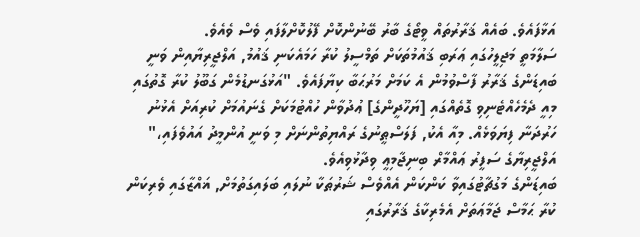އަޅާފައެވެ. ބައެއް ޤަރާރުތައް ވީޓޯގެ ބާރު ބޭނުންކޮށް ފޭލުކޮށްލާފައި ވެސް ވެއެވެ.
ސަލާމަތީ މަޖިލީހުގައި ޢަރަބި ޤައުމުތަކަށް ތަމްސީލު ކުރާ ހަމައެކަނި ޤައުމު, އަލްޖީރިޔާއިން ވަނީ ބައިޑަންގެ ޤަރާރު ފާސްވުމުން އެ ކަމަށް މަރުޙަބާ ކިޔާފައެވެ. "އަޅުގަނޑުމެން ގަބޫލު ކުރާ ގޮތުގައި މިއީ ދެމެހެއްޓެނިވި ގޮތެއްގައި [ޔަހޫދީންގެ] ޢުދުވާން ހުއްޓުމަކަށް ގެނައުމަށް ކުރިއަށް އެޅުނު ހަރުދަނާ ފިޔަވަޅެއް. މިއާ އެކު, ފަލަސްޠީނުގެ ރައްޔިތުންނަށް މި ވަނީ އުންމީދު އައުވެފައި،" އަލްޖީރިޔާގެ ސަފީރު ޢައްމާރް ބިނިޖާމިޢީ ވިދާޅުވިއެވެ.
ބައިޑަންގެ މަގުޗާޓުގައިވާ ކަންކަން އެއްވެސް ޝަރުޠަކާ ނުލައި ބަލައިގަތުމަށް, ޣައްޒާގައި ވެރިކަން ކުރާ ޙަމާސް ޖަމާޢަތަށް އެމެރިކާގެ ޤަރާރުގައި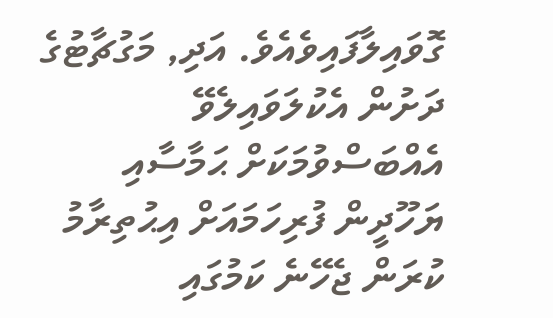ގޮވައިލާފައިވެއެވެ. އަދި, މަގުޗާޓުގެ ދަށުން އެކުލަވައިލެވޭ އެއްބަސްވުމަކަށް ޙަމާސާއި ޔަހޫދީން ފުރިހަމައަށް އިޙުތިރާމު ކުރަން ޖެހޭނެ ކަމުގައި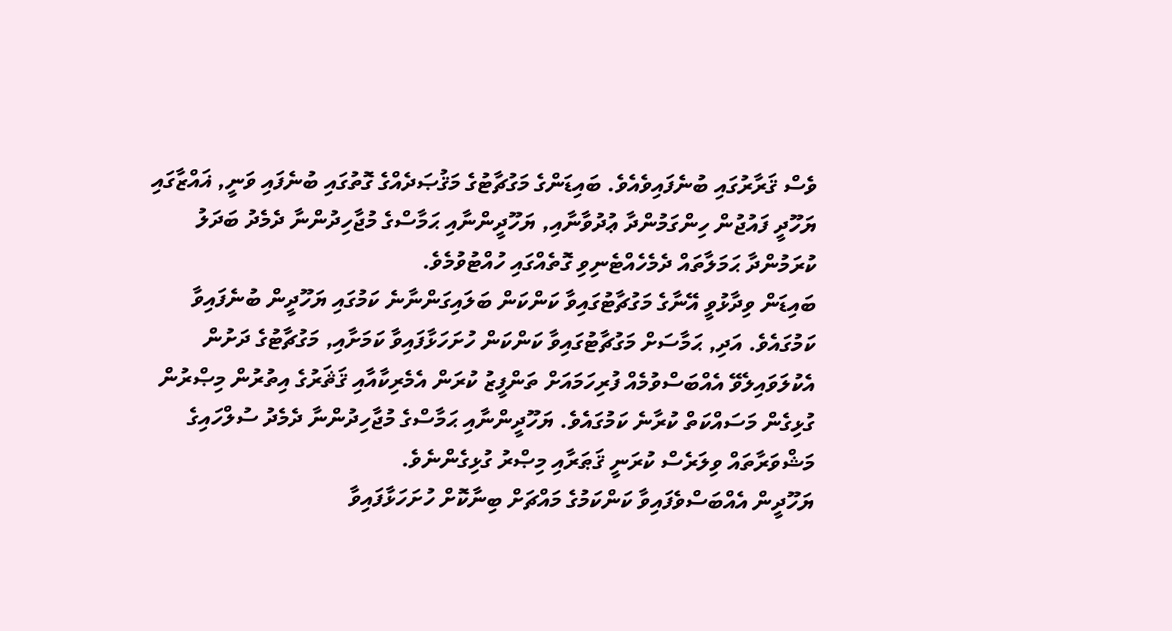ވެސް ޤަރާރުގައި ބުނެފައިވެއެވެ. ބައިޑަންގެ މަގުޗާޓުގެ މަޤުޞަދެއްގެ ގޮތުގައި ބުނެފައި ވަނީ, ޣައްޒާގައި ޔަހޫދީ ފައުޖުން ހިންގަމުންދާ ޢުދުވާނާއި, ޔަހޫދީންނާއި ޙަމާސްގެ މުޖާހިދުންނާ ދެމެދު ބަދަލު ކުރަމުންދާ ޙަމަލާތައް ދެމެހެއްޓެނިވި ގޮތެއްގައި ހުއްޓުވުމެވެ.
ބައިޑަން ވިދާޅުވީ އޭނާގެ މަގުޗާޓުގައިވާ ކަންކަން ބަލައިގަންނާނެ ކަމުގައި ޔަހޫދީން ބުނެފައިވާ ކަމުގައެވެ. އަދި, ޙަމާސަށް މަގުޗާޓުގައިވާ ކަންކަން ހުށަހަޅާފައިވާ ކަމަށާއި, މަގުޗާޓުގެ ދަށުން އެކުލަވައިލެވޭ އެއްބަސްވުމެއް ފުރިހަމައަށް ތަންފީޒު ކުރަން އެމެރިކާއާއި ޤަޘަރުގެ އިތުރުން މިޞްރުން ގުޅިގެން މަސައްކަތް ކުރާނެ ކަމުގައެވެ. ޔަހޫދީންނާއި ޙަމާސްގެ މުޖާހިދުންނާ ދެމެދު ސުލްހައިގެ މަޝްވަރާތައް ވިލަރެސް ކުރަނީ ޤަޠަރާއި މިޞްރު ގުޅިގެންނެވެ.
ޔަހޫދީން އެއްބަސްވެފައިވާ ކަންކަމުގެ މައްޗަށް ބިނާކޮށް ހުށަހަޅާފައިވާ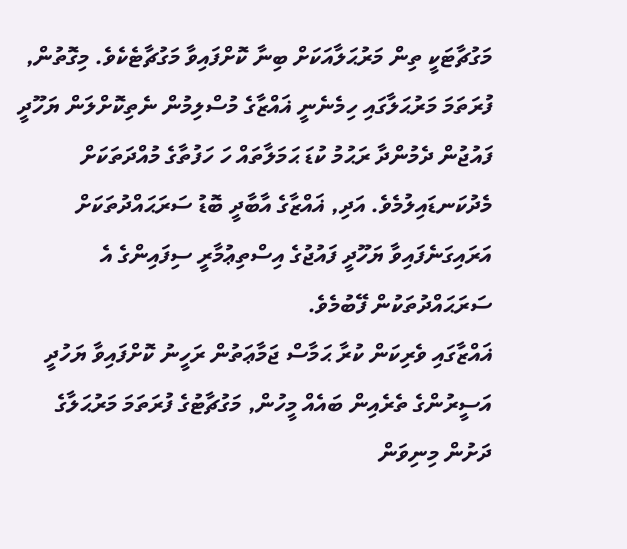މަގުޗާޓަކީ ތިން މަރުޙަލާއަކަށް ބިނާ ކޮށްފައިވާ މަގުޗާޓެކެވެ. މިގޮތުން, ފުރަތަމަ މަރުޙަލާގައި ހިމެނެނީ ޣައްޒާގެ މުސްލިމުން ނެތިކޮށްލަން ޔަހޫދީ ފައުޖުން ދެމުންދާ ރަޙުމު ކުޑަ ޙަމަލާތައް ހަ ހަފުތާގެ މުއްދަތަކަށް މެދުކަނޑައިލުމެވެ. އަދި, ޣައްޒާގެ އާބާދީ ބޮޑު ސަރަޙައްދުތަކަށް އަރައިގަނެފައިވާ ޔަހޫދީ ފައުޖުގެ އިސްތިޢުމާރީ ސިފައިންގެ އެ ސަރަޙައްދުތަކުން ފޭބުމެވެ.
ޣައްޒާގައި ވެރިކަން ކުރާ ޙަމާސް ޖަމާޢަތުން ރަހީނު ކޮށްފައިވާ ޔަހުދީ އަސީރުންގެ ތެރެއިން ބައެއް މީހުން, މަގުޗާޓުގެ ފުރަތަމަ މަރުޙަލާގެ ދަށުން މިނިވަން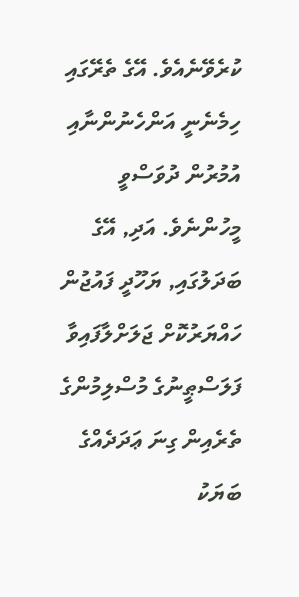ކުރެވޭނެއެވެ. އޭގެ ތެރޭގައި ހިމެނެނީ އަންހެނުންނާއި އުމުރުން ދުވަސްވީ މީހުންނެވެ. އަދި, އޭގެ ބަދަލުގައި, ޔަހޫދީ ފައުޖުން ހައްޔަރުކޮށް ޖަލަށްލާފައިވާ ފަލަސްޠީނުގެ މުސްލިމުންގެ ތެރެއިން ގިނަ ޢަދަދެއްގެ ބަޔަކު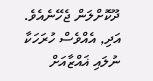ދޫކޮށްލަން ޖެހޭނެއެވެ. އަދި, އެއްވެސް ހުރަހަކާ ނުލައި ޣައްޒާއަށް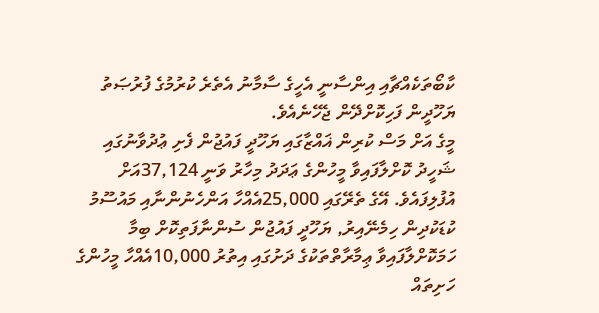ކާބޯތަކެއްޗާއި އިންސާނީ އެހީގެ ސާމާނު އެތެރެ ކުރުމުގެ ފުރުޞަތު ޔަހޫދީން ފަހިކޮށްދޭން ޖެހޭނެއެވެ.
މީގެ އަށް މަސް ކުރިން ޣައްޒާގައި ޔަހޫދީ ފައުޖުން ފެށި ޢުދުވާނުގައި ޝަހީދު ކޮށްލާފައިވާ މީހުންގެ ޢަދަދު މިހާރު ވަނީ 37,124އަށް އުފުލިފައެވެ. އޭގެ ތެރޭގައި 25,000އެއްހާ އަންހެނުންނާއި މައުސޫމު ކުޑަކުދިން ހިމެނޭއިރު, ޔަހޫދީ ފައުޖުން ސުންނާފަތިކޮށް ބިމާ ހަމަކޮށްލާފައިވާ ޢިމާރާތްތަކުގެ ދަށުގައި އިތުރު 10,000އެއްހާ މީހުންގެ ހަށިތައް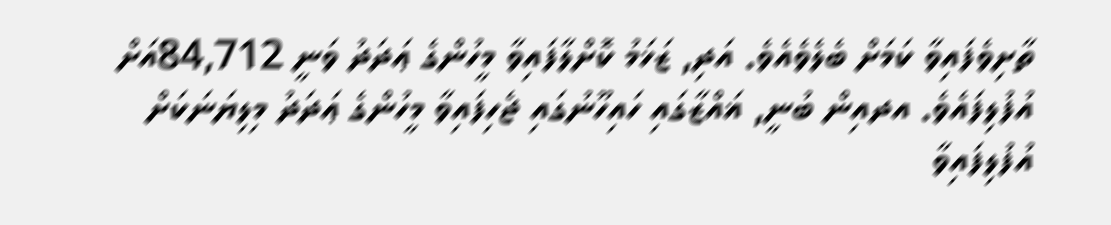ތާށިވެފައިވާ ކަމަށް ބެލެވެއެވެ. އަދި, ޒަޚަމު ކޮށްލާފައިވާ މީހުންގެ ޢަދަދު ވަނީ 84,712އަށް އުފުލިފައެވެ. އދއިން ބުނީ, ޣައްޒާގައި ހައިހޫނުގައި ޖެހިފައިވާ މީހުންގެ ޢަދަދު މިލިޔަނަކަށް އުފުލިފައިވާ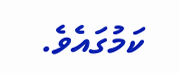ކަމުގައެވެ.